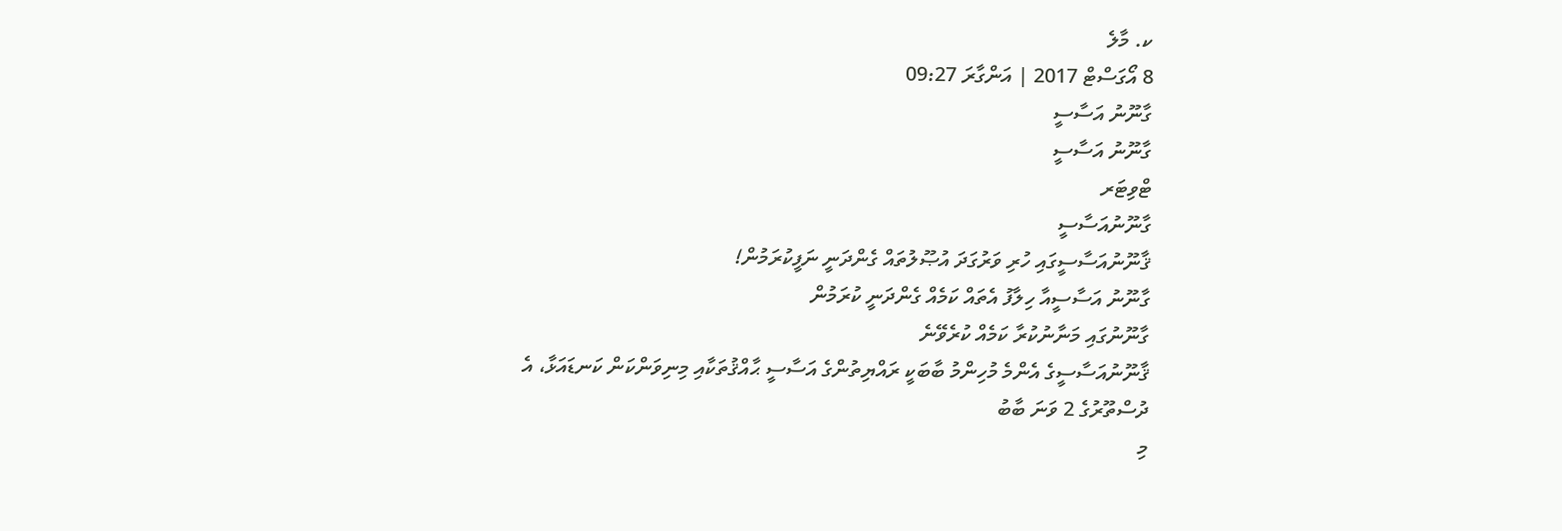ކ. މާލެ
8 އޯގަސްޓް 2017 | އަންގާރަ 09:27
ގާނޫނު އަސާސީ
ގާނޫނު އަސާސީ
ޓްވިޓަރ
ގާނޫނުއަސާސީ
ޤާނޫނުއަސާސީގައި ހުރި ވަރުގަދަ އުޞޫލުތައް ގެންދަނީ ނަފީކުރަމުން!
ގާނޫނު އަސާސީއާ ހިލާފު އެތައް ކަމެއް ގެންދަނީ ކުރަމުން
ގާނޫނުގައި މަނާނުކުރާ ކަމެއް ކުރެވޭނެ
ޤާނޫނުއަސާސީގެ އެންމެ މުހިންމު ބާބަކީ ރައްޔިތުންގެ އަސާސީ ޙާއްޤުތަކާއި މިނިވަންކަން ކަނޑައަޅާ، އެ ދުސްތޫރުގެ 2 ވަނަ ބާބު
މި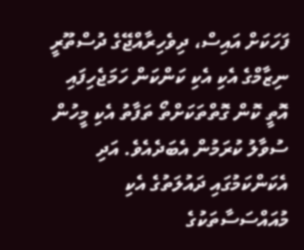ފަހަކަށް އައިސް، ދިވެހިރާއްޖޭގެ ދުސްތޫރީ ނިޒާމްގެ އެކި އެކި ކަންކަން ހަމަޖެހިފައި އޮތީ ކޮން ގޮތްތަކަށްތޯ ތަފާތު އެކި މީހުން ސުވާލު ކުރަމުން އެބަދެއެވެ. އަދި އެކަންކަމުގައި ދައުލަތުގެ އެކި މުއައްސަސާތަކުގެ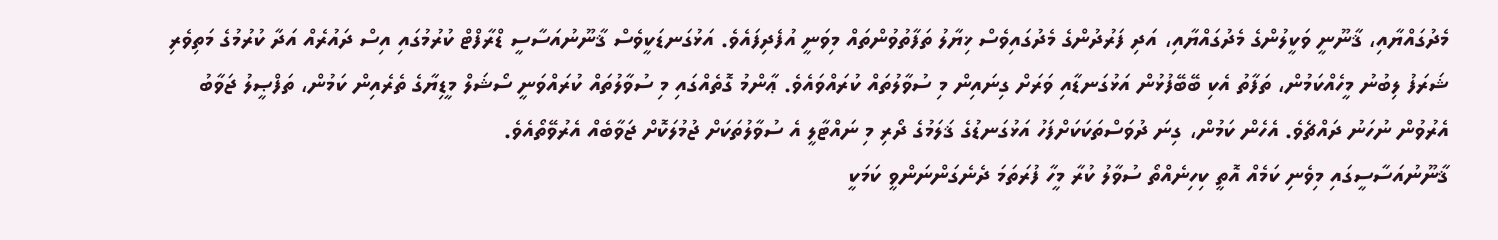މެދުގައްޔާއި، ޤާނޫނީ ވަކީލުންގެ މެދުގައްޔާއި، އަދި ފަރުދުންގެ މެދުގައިވެސް ޚިޔާލު ތަފާތުވުންތައް މިވަނީ އުފެދިފައެވެ. އަޅުގަނޑަކީވެސް ޤާނޫނުއަސާސީ ޑްރާފްޓް ކުރުމުގައި އިސް ދައުރެއް އަދާ ކުރުމުގެ މަތިވެރި ޝަރަފު ލިބުނު މީހެއްކަމުން، ތަފާތު އެކި ބޭބޭފުޅުން އަޅުގަނޑާއި ވަރަށް ގިނައިން މި ސުވާލުތައް ކުރައްވައެވެ. ޢާންމު ގޮތެއްގައި މި ސުވާލުތައް ކުރައްވަނީ ސޯޝަލް މީޑިޔާގެ ތެރެއިން ކަމުން، ތަފްޞީލު ޖަވާބު އެރުވުން ނުހަނު ދައްޗެވެ. އެހެން ކަމުން، ގިނަ ދުވަސްތަކަކަށްފަހު އަޅުގަނޑުގެ ޤަލަމުގެ ދޯރި މި ނައްޓާލީ އެ ސުވާލުތަކަށް ޖުމުލަކޮށް ޖަވާބެއް އެރުވޭތޯއެވެ.
ޤާނޫނުއަސާސީގައި މިވެނި ކަމެއް އޮތީ ކިހިނެއްތޯ ސުވާލު ކުރާ މީހާ ފުރަތަމަ ދެނެގަންނަންވީ ކަމަކީ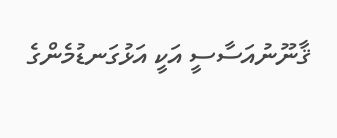ޤާނޫނުއަސާސީ އަކީ އަޅުގަނޑުމެންގެ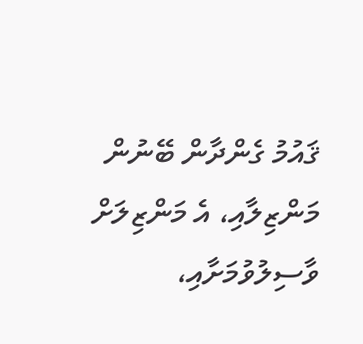ޤައުމު ގެންދާން ބޭނުން މަންޒިލާއި، އެ މަންޒިލަށް ވާސިލުވުމަށާއި،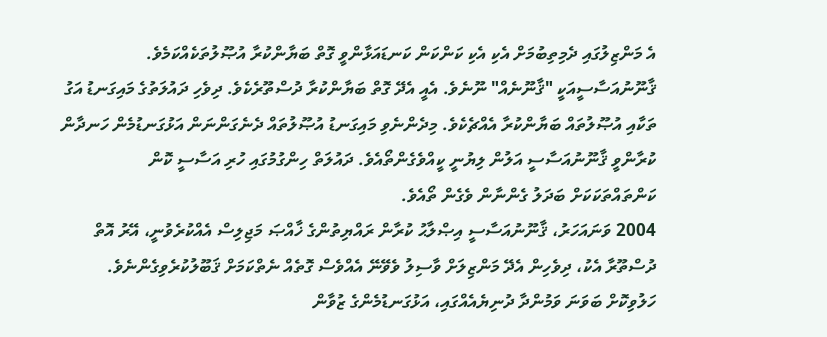އެ މަންޒިލުގައި ދެމިތިބުމަށް އެކި އެކި ކަންކަން ކަނޑައަޅާންވީ ގޮތް ބަޔާންކުރާ އުޞޫލުތަކެއްކަމެވެ. ޤާނޫނުއަސާސީއަކީ "ޤާނޫނެއް" ނޫނެވެ. އެއީ އެދޭ ގޮތް ބަޔާންކުރާ ދުސްތޫރެކެވެ. ދިވެހި ދައުލަތުގެ މައިގަނޑު އަގު ތަކާއި އުޞޫލުތައް ބަޔާންކުރާ އެއްޗެކެވެ. މިދެންނެވި މައިގަނޑު އުޞޫލުތައް ދެނެގަންނަން އަޅުގަނޑުމެން ހަނދާން ކުރާންވީ ޤާނޫނުއަސާސީ އަލުން ލިޔުނީ ކީއްވެގެންތޯއެވެ. ދައުލަތް ހިންގުމުގައި ހުރި އަސާސީ ކޮން ކަންތައްތަކަކަށް ބަދަލު ގެންނާން ވެގެން ތޯއެވެ.
2004 ވަނައަހަރު، ޤާނޫނުއަސާސީ އިޞްލާޙު ކުރާން ރައްޔިތުންގެ ޚާއްޞަ މަޖިލިސް އެއްކުރެވުނީ، އޭރު އޮތް ދުސްތޫރާ އެކު، ދިވެހިން އެދޭ މަންޒިލަށް ވާސިލު ވެވޭނޭ އެއްވެސް ގޮތެއް ނެތްކަމަށް ޤަބޫލުކުރެވިގެންނެވެ. ހަލުވިކޮށް ބަވަނަ ވަމުންދާ ދުނިޔެއެއްގައި، އަޅުގަނޑުމެންގެ ޒުވާން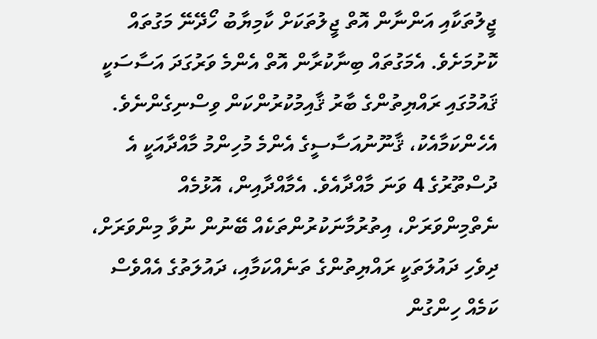ޖީލުތަކާއި އަންނާން އޮތް ޖީލުތަކަށް ކާމިޔާބު ހޯދޭނޭ މަގުތައް ކޮށުމަށެވެ. އެމަގުތައް ބިނާކުރާން އޮތް އެންމެ ވަރުގަދަ އަސާސަކީ ޤައުމުގައި ރައްޔިތުންގެ ބާރު ޤާއިމުކުރުންކަން ވިސްނިގެންނެވެ.
އެހެންކަމާއެކު، ޤާނޫނުއަސާސީގެ އެންމެ މުހިންމު މާއްދާއަކީ އެ ދުސްތޫރުގެ 4 ވަނަ މާއްދާއެވެ. އެމާއްދާއިން، އޮޅުމެއް ނެތްމިންވަރަށް، އިތުރުމާނަކުރުންތަކެއް ބޭނުން ނުވާ މިންވަރަށް، ދިވެހި ދައުލަތަކީ ރައްޔިތުންގެ ތަނެއްކަމާއި، ދައުލަތުގެ އެއްވެސް ކަމެއް ހިންގުން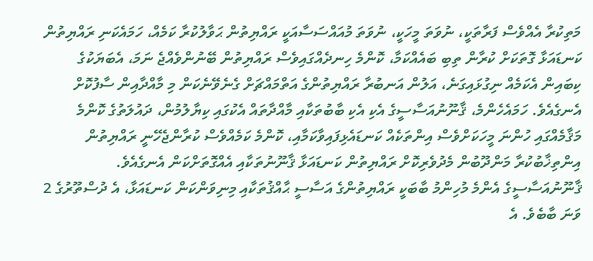މަތިކުރާ އެއްވެސް ފަރާތަކީ، ނުވަތަ މީހަކީ، ނުވަތަ މުއައްސަސާއަކީ ރައްޔިތުން ޙަވާލުކުރާ ކަމެއް، ހަމައެކަނި ރައްޔިތުން ކަނޑައަޅާ ގޮތަކަށް ކުރާން ތިބި ބައެއްކަމާ، ކޮންމެ ހިނދެއްގައިވެސް ރައްޔިތުން ބޭނުންވެއްޖެ ނަމަ، އެބަޔަކުގެ ކިބައިން އެކަމެއް ނިގުޅައިގަނެ، އަލުން އަނބުރާ ރައްޔިތުންގެ އަތްމައްޗަށް ގެނެވޭނެކަން މި މާއްދާއިން ސާފުކޮށް އެނގެއެވެ. ހަމައެހެންމެ، ޤާނޫނުއަސާސީގެ އެކި އެކި ބާބުތަކާއި މާއްދާތައް އެކުގައި ކިޔާލުމުން، ދައުލަތުގެ ކޮންމެ މަޤާމެއްގައި ހުންނަ މީހަކަށްވެސް އިންތަކެއް ކަނޑައެޅިފައިވާކަމާއި، ކޮންމެ ކަމެއްވެސް ކުރާންޖެހޭނީ ރައްޔިތުން އިންތިޚާބުކުރާ މަންދޫބުން މެދުވެރިކޮށް ރައްޔިތުން ކަނޑައަޅާ ޤާނޫނުތަކާއި އެއްގޮތަށްކަން އެނގެއެވެ.
ޤާނޫނުއަސާސީގެ އެންމެ މުހިންމު ބާބަކީ ރައްޔިތުންގެ އަސާސީ ޙާއްޤުތަކާއި މިނިވަންކަން ކަނޑައަޅާ، އެ ދުސްތޫރުގެ 2 ވަނަ ބާބެވެ. އެ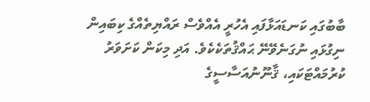ބާބުގައި ކަނޑައަޅާފައި އެހުރީ އެއްވެސް ރައްޔިތެއްގެ ކިބައިން ނިގުޅައި ނުގަނެވޭނޭ ޙައްޤުތަކެކެވެ. އަދި މިކަން ކަށަވަރު ކުރުމައްޓަކައި، ޤާނޫނުއަސާސީގެ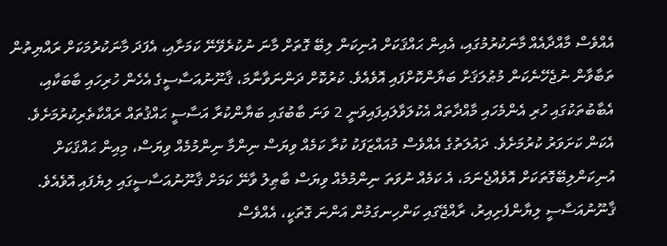އެއްވެސް މާއްދާއެއް މާނަކުރުމުގައި، އެއިން ޙައްޤަކަށް އުނިކަން ލިބޭ ގޮތަށް މާނަ ނުކުރެވޭނޭ ކަމަށާއި، އެފަދަ މާނަކުރުމަކަށް ރައްޔިތުން ތަބާވާން ނުޖެހޭނެކަން މުޠުލަޤަށް ބަޔާންކޮށްފައި އޮވެއެވެ. ކުރުކޮށް ދަންނަވާނާމަ، ޤާނޫނުއަސާސީގެ އެހެން ހުރިހައި ބާބަކާއި، އެބާބުތަކުގައި ހުރި އެންމެހައި މާއްދާތައް އެކުލަވާލައިފައިވަނީ 2 ވަނަ ބާބުގައި ބަޔާންކުރާ އަސާސީ ޙައްޤުތައް ރައްކާތެރިކުރުމަށެވެ. އެކަން ކަށަވަރު ކުރުމަށެވެ. ދައުލަތުގެ އެއްވެސް މުއައްޒަފަކު ކުރާ ކަމެއް ވިޔަސް ނިންމާ ނިންމުމެއް ވިޔަސް، މިއިން ޙައްޤަކަށް އުނިކަންލިބޭގޮތަކަށް އޮވެއްޖެނަމަ، އެ ކަމެއް ނުވަތަ ނިންމުމެއް ވިޔަސް ބާޠިލު ވާނޭ ކަމަށް ޤާނޫނުއަސާސީގައި ލިޔެފައި އޮވެއެވެ.
ޤާނޫނުއަސާސީ ލިޔާންފެށިއިރު، ރާއްޖޭގައި ކަންހިނގަމުން އަންނަ ގޮތަކީ، އެއްވެސް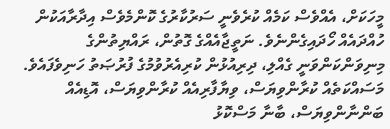މީހަކަށް، އެއްވެސް ކަމެއް ކުރެވެނީ ސަރުކާރުގެ ކޮންމެވެސް އިދާރާއަކުން ހުއްދައެއް ހޯދައިގެންނެވެ. ނަތީޖާއެއްގެ ގޮތުން، ރައްޔިތުންގެ މިނިވަންކަންވަނީ ގެއްލި، ދިރިއުޅުން ކުރިއެރުވުމުގެ ފުރުޞަތު ހަނިވެފައެވެ. މަސައްކަތެއް ކުރާންވިޔަސް، ވިޔާފާރިއެއް ކުރާންވިޔަސް، އޮޑިއެއް ބަންނާންވިޔަސް، ބާނާ މަސްކޮޅު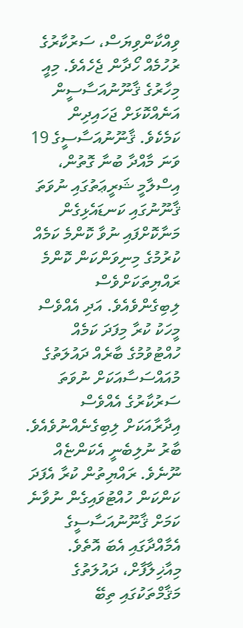ވިއްކާންވިޔަސް، ސަރުކާރުގެ ރުހުމެއް ހޯދާން ޖެހެއެވެ. މިއީ މިހާރުގެ ޤާނޫނުއަސާސީން އަނެއްކޮޅަށް ޖަހައިދިން ކަމެކެވެ. ޤާނޫނުއަސާސީގެ 19 ވަނަ މާއްދާ ބުނާ ގޮތުން، އިސްލާމީ ޝަރީޢަތުގައި ނުވަތަ ޤާނޫނުގައި ކަނޑައެޅިގެން މަނާކޮށްފައި ނުވާ ކޮންމެ ކަމެއް ކުރުމުގެ މިނިވަންކަން ކޮންމެ ރައްޔިތަކަށްވެސް ލިބިގެންވެއެވެ. އަދި އެއްވެސް މީހަކު ކުރާ މިފަދަ ކަމެއް ހުއްޓުވުމުގެ ބާރެއް ދައުލަތުގެ މުއައްސަސާއަކަށް ނުވަތަ ސަރުކާރުގެ އެއްވެސް އިދާރާއަކަށް ލިބިގެނެއްނުވެއެވެ. ބާރު ނުލިބެނީ އެކަންޏެއް ނޫނެވެ. ރައްޔިތުން ކުރާ އެފަދަ ކަންކަން ހުއްޓުވައިގެން ނުވާނެ ކަމަށް ޤާނޫނުއަސާސީގެ އެމާއްދާގައި އެބަ އޮތެވެ.
މިއާޚިލާފާށް، ދައުލަތުގެ މަޤާމްތަކުގައި ތިބޭ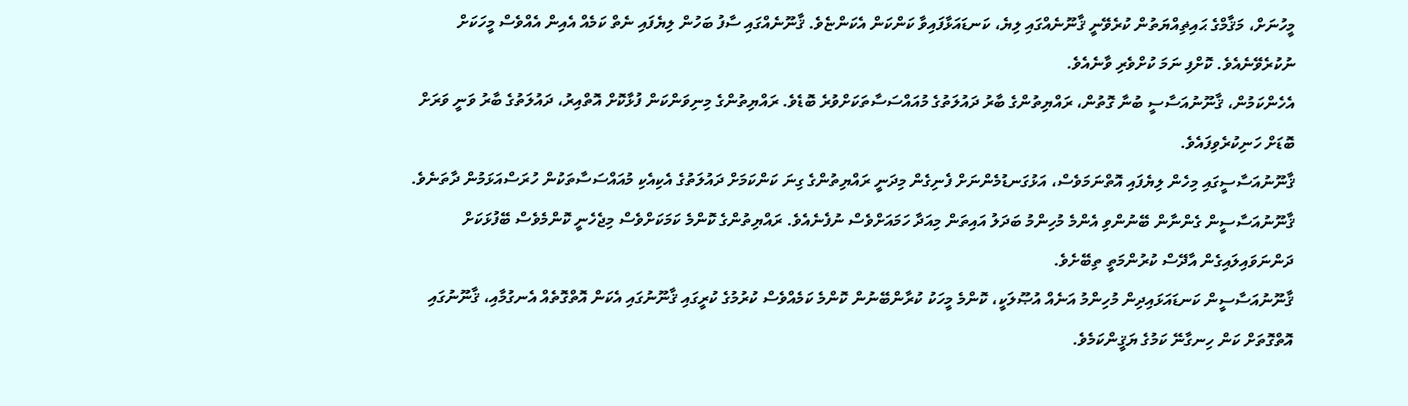މީހުނަށް، މަޤާމްގެ ޙައިޡިއްޔަތުން ކުރެވޭނީ ޤާނޫނެއްގައި ލިޔެ، ކަނޑައަޅާފައިވާ ކަންކަން އެކަންޏެވެ. ޤާނޫނެއްގައި ސާފު ބަހުން ލިޔެފައި ނެތް ކަމެއް އެއިން އެއްވެސް މީހަކަށް ނުކުރެވޭނެއެވެ. ކޮށްފި ނަމަ ކުށްވެރި ވާނެއެވެ.
އެހެންކަމުން، ޤާނޫނުއަސާސީ ބުނާ ގޮތުން، ރައްޔިތުންގެ ބާރު ދައުލަތުގެ މުއައްސަސާތަކަށްވުރެ ބޮޑެވެ. ރައްޔިތުންގެ މިނިވަންކަން ފުޅާކޮށް އޮތްއިރު، ދައުލަތުގެ ބާރު ވަނީ ވަރަށް ބޮޑަށް ހަނިކުރެވިފައެވެ.
ޤާނޫނުއަސާސީގައި މިހެން ލިޔެފައި އޮތްނަމަވެސް، އަޅުގަނޑުމެންނަށް ފެނިގެން މިދަނީ ރައްޔިތުންގެ ގިނަ ކަންކަމަށް ދައުލަތުގެ އެކިއެކި މުއައްސަސާތަކުން ހުރަސްއަޅަމުން ދާތަނެވެ. ޤާނޫނުއަސާސީން ގެންނާން ބޭނުންވި އެންމެ މުހިންމު ބަދަލު އައިތަން މިއަދާ ހަމައަށްވެސް ނުފެނެއެވެ. ރައްޔިތުންގެ ކޮންމެ ކަމަކަށްވެސް މިޖެހެނީ ކޮންމެވެސް ބޭފުޅަކަށް ދަންނަވައިލައިގެން އާދޭސް ކުރުންމަތީ ތިބޭށެވެ.
ޤާނޫނުއަސާސީން ކަނޑައަޅައިދިން މުހިންމު އަނެއް އުޞޫލަކީ، ކޮންމެ މީހަކު ކުރާންބޭނުން ކޮންމެ ކަމެއްވެސް ކުރުމުގެ ކުރީގައި ޤާނޫނުގައި އެކަން އޮތްގޮތެއް އެނގުމާއި، ޤާނޫނުގައި އޮތްގޮތަށް ކަން ހިނގާނޭ ކަމުގެ ޔަޤީންކަމެވެ.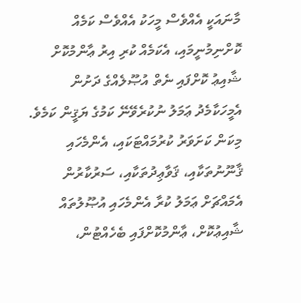މާނައަކީ އެއްވެސް މީހަކު އެއްވެސް ކަމެއް ކޮށްނިމުނީމައި، އެކަމެއް ކުރި އިރު ޢާންމުކޮށް ޝާއިޢު ކޮށްފައި ނެތް އުޞޫލެއްގެ ދަށުން އެމީހަކާމެދު ޢަމަލު ނުކުރެވޭނޭ ކަމުގެ ޔަޤީން ކަމެވެ. މިކަން ކަށަވަރު ކުރުމައްޓަކައި، އެންމެހައި ޤާނޫނުތަކާއި، ޤަވާޢިދުތަކާއި، ސަރުކާރުން އެމައްޗަށް ޢަމަލު ކުރާ އެންމެހައި އުޞޫލުތައް ޝާއިޢުކޮށް، ޢާންމުކޮށްފައި ބެހެއްޓުން،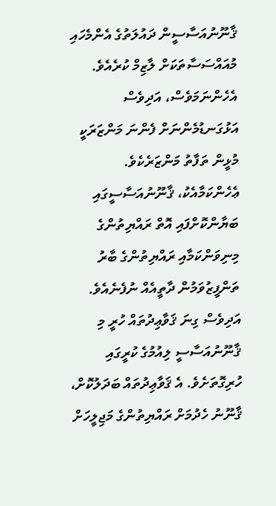ޤާނޫނުއަސާސީން ދައުލަތުގެ އެންމެހައި މުއައްސަސާތަކަށް ލާޒިމް ކުރެއެވެ. އެހެންނަމަވެސް، އަދިވެސް އަޅުގަނޑުމެންނަށް ފެންނަ މަންޒަރަކީ މުޅީން ތަފާތު މަންޒަރެކެވެ.
ޢެހެންކަމާއެކު، ޤާނޫނުއަސާސީގައި ބަޔާންކޮށްފައި އޮތް ރައްޔިތުންގެ މިނިވަންކަމާއި ރައްޔިތުންގެ ބާރު ތަންފީޒުވަމުން ދާތީއެއް ނުފެނެއެވެ. އަދިވެސް ގިނަ ޤަވާޢިދުތައް ހުރީ މި ޤާނޫނުއަސާސީ ލިއުމުގެ ކުރީގައި ހުރިގޮތަށެވެ. އެ ޤަވާޢިދުތައް ބަދަލުކޮށް، ޤާނޫނު ހެދުމަށް ރައްޔިތުންގެ މަޖިލީހަށް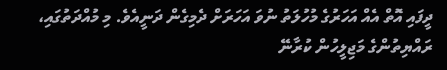ދީފައި އޮތް އެއް އަހަރުގެ މުހުލަތު ނުވަ އަހަރަށް ދެމިގެން ދަނީއެވެ. މި މުއްދަތުގައި، ރައްޔިތުންގެ މަޖިލީހުން ކުރާނޭ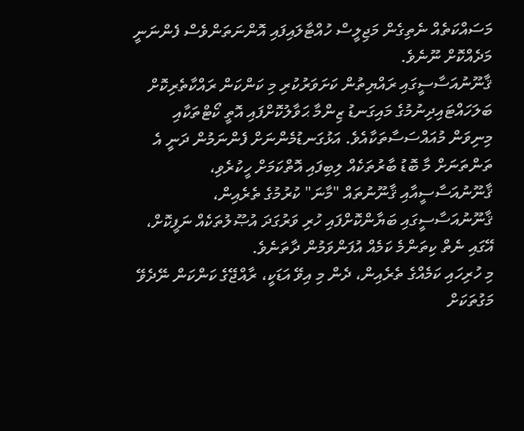މަސައްކަތެއް ނެތިގެން މަޖިލީސް ހުއްޓާލައިފައި އޮންނަތަންވެސް ފެންނަނީ މަދެއްކޮށް ނޫނެވެ.
ޤާނޫނުއަސާސީގައި ރައްޔިތުން ކަށަވަރުކުރި މި ކަންކަން ރައްކާތެރިކޮށް ބަލަހައްޓައިދިނުމުގެ މައިގަނޑު ޒިންމާ ޙަވާލުކޮށްފައި އޮތީ ކޯޓްތަކާއި މިނިވަން މުއައްސަސާތަކާއެވެ. އަޅުގަނޑުމެންނަށް ފެންނަމުން ދަނީ އެ ތަންތަނަށް މާ ބޮޑު ބާރުތަކެއް ލިބިފައި އޮތްކަމަށް ހީކުރެވި، ޤާނޫނުއަސާސީއާއި ޤާނޫނުތައް "މާނަ" ކުރުމުގެ ތެރެއިން، ޤާނޫނުއަސާސީގައި ބަޔާންކޮށްފައި ހުރި ވަރުގަދަ އުޞޫލުތަކެއް ނަފީކޮށް، އޭގައި ނެތް ކިތަންމެ ކަމެއް އުފަންވަމުން ދާތަނެވެ.
މި ހުރިހައި ކަމެއްގެ ތެރެއިން، ދެން މި އިވޭ އަޑަކީ، ރާއްޖޭގެ ކަންކަން ނޭދެވޭ މަގުތަކަށް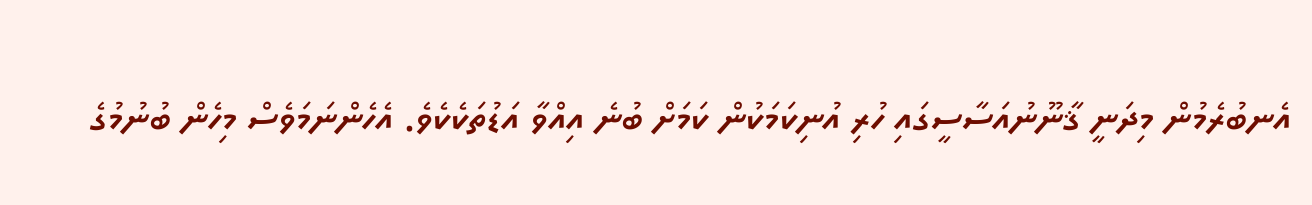އެނބުރެމުން މިދަނީ ޤާނޫނުއަސާސީގައި ހުރި އުނިކަމަކުން ކަމަށް ބުނެ އިއްވާ އަޑުތަކެކެވެ. އެހެންނަމަވެސް މިހެން ބުނުމުގެ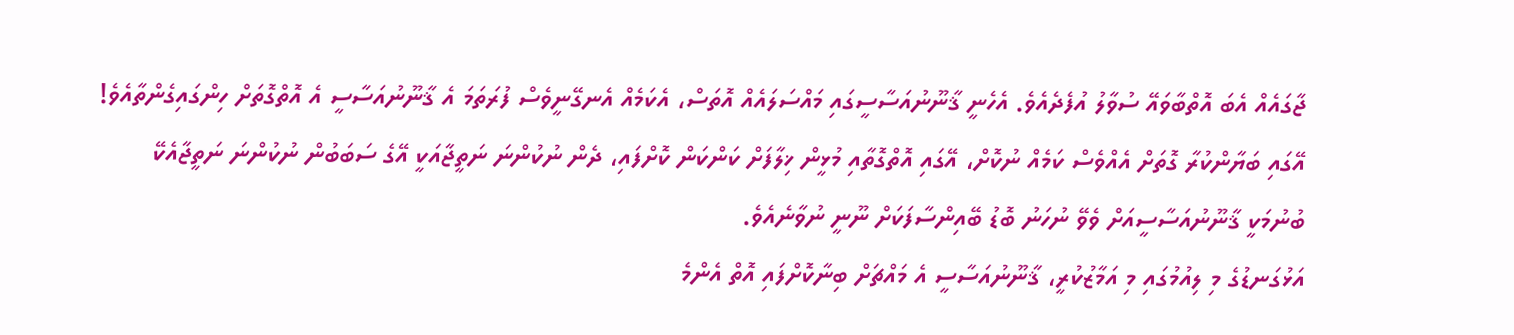ޖާގައެއް އެބަ އޮތްބާވައޭ ސުވާލު އުފެދެއެވެ. އެހެނީ ޤާނޫނުއަސާސީގައި މައްސަލައެއް އޮތަސް، އެކަމެއް އެނގޭނީވެސް ފުރަތަމަ އެ ޤާނޫނުއަސާސީ އެ އޮތްގޮތަށް ހިންގައިގެންތާއެވެ! އޭގައި ބަޔާންކުރާ ގޮތަށް އެއްވެސް ކަމެއް ނުކޮށް، އޭގައި އޮތްގޮތާއި މުޅީން ޚިލާފަށް ކަންކަން ކޮށްފައި، ދެން ނުކުންނަ ނަތީޖާއަކީ އޭގެ ސަބަބުން ނުކުންނަ ނަތީޖާއެކޭ ބުނުމަކީ ޤާނޫނުއަސާސީއަށް ވެވޭ ނުހަނު ބޮޑު ބޭއިންސާފަކަށް ނޫނީ ނުވާނެއެވެ.
އަޅުގަނޑުގެ މި ލިއުމުގައި މި އަމާޒުކުރީ، ޤާނޫނުއަސާސީ އެ މައްޗަށް ބިނާކޮށްފައި އޮތް އެންމެ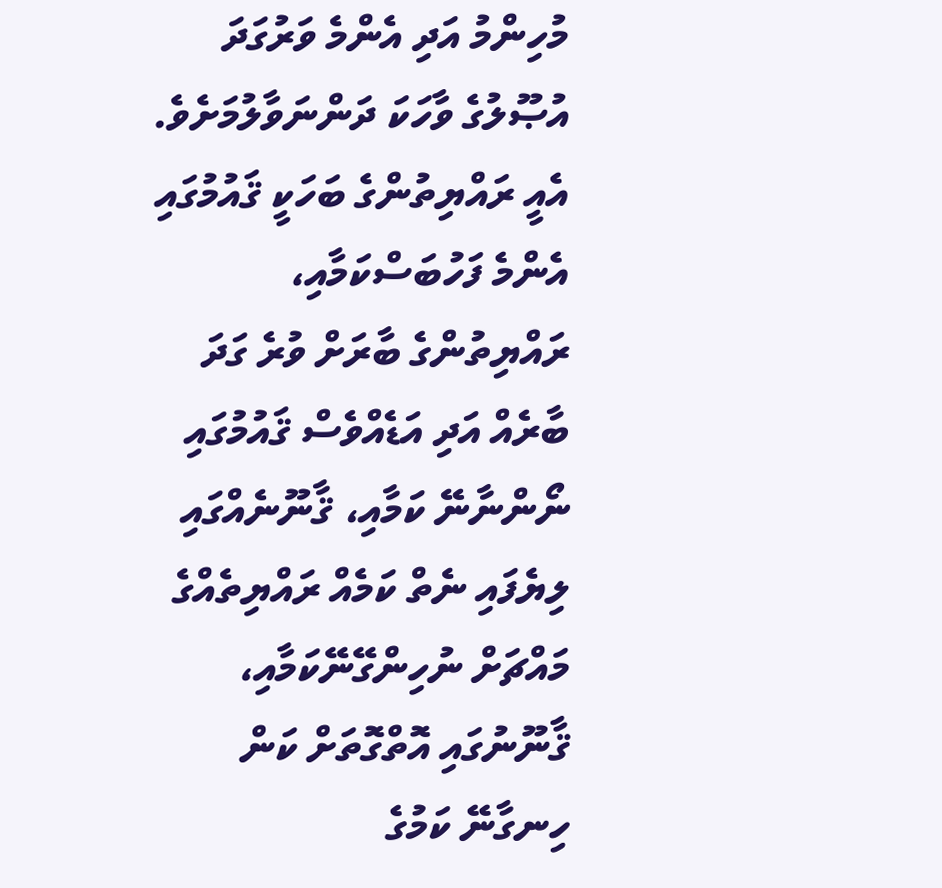މުހިންމު އަދި އެންމެ ވަރުގަދަ އުޞޫލުގެ ވާހަކަ ދަންނަވާލުމަށެވެ. އެއީ ރައްޔިތުންގެ ބަހަކީ ޤައުމުގައި އެންމެ ފަހުބަސްކަމާއި، ރައްޔިތުންގެ ބާރަށް ވުރެ ގަދަ ބާރެއް އަދި އަޑެއްވެސް ޤައުމުގައި ނޯންނާނޭ ކަމާއި، ޤާނޫނެއްގައި ލިޔެފައި ނެތް ކަމެއް ރައްޔިތެއްގެ މައްޗަށް ނުހިންގޭނޭކަމާއި، ޤާނޫނުގައި އޮތްގޮތަށް ކަން ހިނގާނޭ ކަމުގެ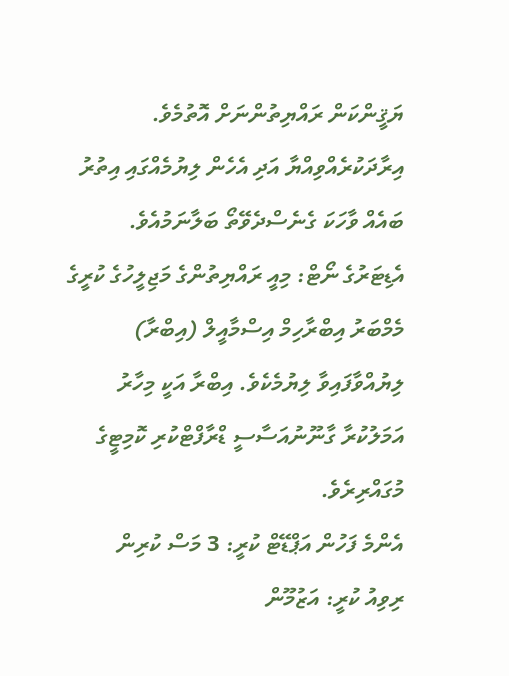ޔަޤީންކަން ރައްޔިތުންނަށް އޮތުމެވެ.
އިރާދަކުރެއްވިއްޔާ އަދި އެހެން ލިޔުމެއްގައި އިތުރު ބައެއް ވާހަކަ ގެނެސްދެވޭތޯ ބަލާނަމުއެވެ.
އެޑިޓަރުގެ ނޯޓް: މިއީ ރައްޔިތުންގެ މަޖިލީހުގެ ކުރީގެ މެމްބަރު އިބްރާހިމް އިސްމާއީލް (އިބްރާ) ލިޔުއްވާފައިވާ ލިޔުމެކެވެ. އިބްރާ އަކީ މިހާރު އަމަލުކުރާ ގާނޫނުއަސާސީ ޑްރާފްޓްކުރި ކޮމިޓީގެ މުގައްރިރެވެ.
އެންމެ ފަހުން އަޕްޑޭޓް ކުރީ: 3 މަސް ކުރިން
ރިވިއު ކުރީ: އަޒުމޫން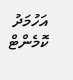އަހުމަދު
ކޮމެންޓް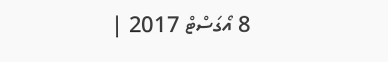8 އޯގަސްޓް 2017 |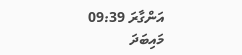އަންގާރަ 09:39
މައިބަދަ